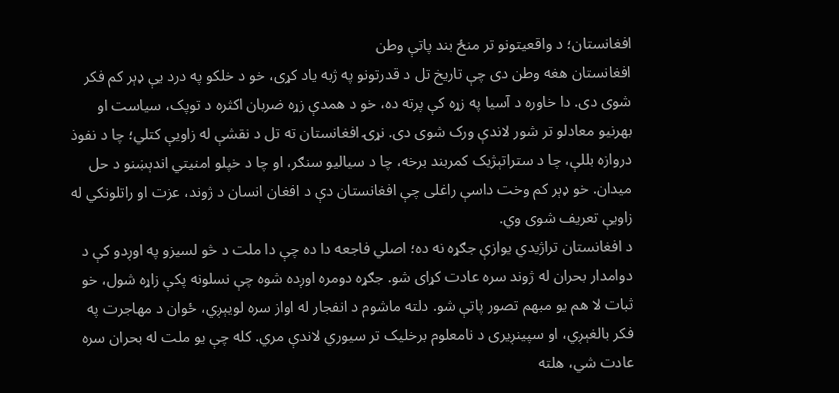افغانستان؛ د واقعیتونو تر منځ بند پاتې وطن
افغانستان هغه وطن دی چې تاریخ تل د قدرتونو په ژبه یاد کړی، خو د خلکو په درد یې ډېر کم فکر شوی دی. دا خاوره د آسیا په زړه کې پرته ده، خو د همدې زړه ضربان اکثره د توپک، سیاست او بهرنیو معادلو تر شور لاندې ورک شوی دی. نړۍ افغانستان ته تل د نقشې له زاویې کتلي؛ چا د نفوذ دروازه بللې، چا د ستراتېژیک کمربند برخه، چا د سیالیو سنګر، او چا د خپلو امنیتي اندېښنو د حل میدان. خو ډېر کم وخت داسې راغلی چې افغانستان دې د افغان انسان د ژوند، عزت او راتلونکي له زاویې تعریف شوی وي.
د افغانستان تراژیدي یوازې جګړه نه ده؛ اصلي فاجعه دا ده چې دا ملت د څو لسیزو په اوږدو کې د دوامدار بحران له ژوند سره عادت کړای شو. جګړه دومره اوږده شوه چې نسلونه پکې زاړه شول، خو ثبات لا هم یو مبهم تصور پاتې شو. دلته ماشوم د انفجار له اواز سره لویېږي، ځوان د مهاجرت په فکر بالغېږي، او سپینږیری د نامعلوم برخلیک تر سیوري لاندې مري. کله چې یو ملت له بحران سره عادت شي، هلته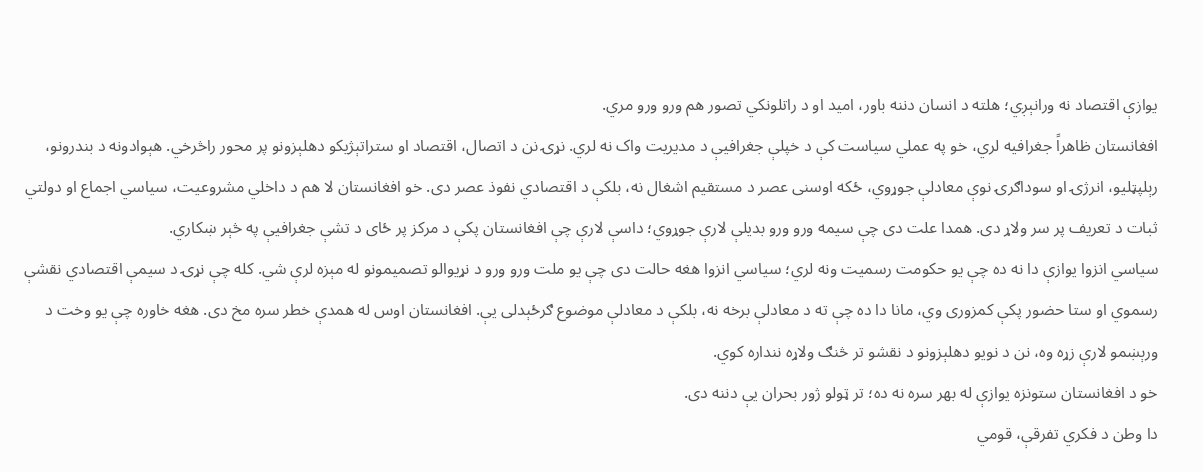یوازې اقتصاد نه ورانېږي؛ هلته د انسان دننه باور، امید او د راتلونکي تصور هم ورو ورو مري.
افغانستان ظاهراً جغرافیه لري، خو په عملي سیاست کې د خپلې جغرافیې د مدیریت واک نه لري. نړۍ نن د اتصال، اقتصاد او ستراتېژیکو دهلېزونو پر محور راڅرخي. هېوادونه د بندرونو، رېلپټلیو، انرژۍ او سوداګرۍ نوې معادلې جوړوي، ځکه اوسنی عصر د مستقیم اشغال نه، بلکې د اقتصادي نفوذ عصر دی. خو افغانستان لا هم د داخلي مشروعیت، سیاسي اجماع او دولتي ثبات د تعریف پر سر ولاړ دی. همدا علت دی چې سیمه ورو ورو بدیلې لارې جوړوي؛ داسې لارې چې افغانستان پکې د مرکز پر ځای د تشې جغرافیې په څېر ښکاري.
سیاسي انزوا یوازې دا نه ده چې یو حکومت رسمیت ونه لري؛ سیاسي انزوا هغه حالت دی چې یو ملت ورو ورو د نړیوالو تصمیمونو له مېزه لرې شي. کله چې نړۍ د سیمې اقتصادي نقشې رسموي او ستا حضور پکې کمزوری وي، مانا دا ده چې ته د معادلې برخه نه، بلکې د معادلې موضوع ګرځېدلی یې. افغانستان اوس له همدې خطر سره مخ دی. هغه خاوره چې یو وخت د ورېښمو لارې زړه وه، نن د نویو دهلېزونو د نقشو تر څنګ ولاړه ننداره کوي.
خو د افغانستان ستونزه یوازې له بهر سره نه ده؛ تر ټولو ژور بحران یې دننه دی.
دا وطن د فکري تفرقې، قومي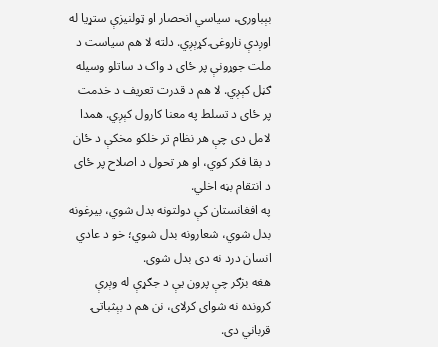بېباورۍ، سیاسي انحصار او ټولنیزې ستړیا له اوږدې ناروغۍ کړېږي. دلته لا هم سیاست د ملت جوړونې پر ځای د واک د ساتلو وسیله ګڼل کېږي. لا هم د قدرت تعریف د خدمت پر ځای د تسلط په معنا کارول کېږي. همدا لامل دی چې هر نظام تر خلکو مخکې د ځان د بقا فکر کوي، او هر تحول د اصلاح پر ځای د انتقام بڼه اخلي.
په افغانستان کې دولتونه بدل شوي، بیرغونه بدل شوي، شعارونه بدل شوي؛ خو د عادي انسان درد نه دی بدل شوی.
هغه بزګر چې پرون یې د جګړې له وېرې کرونده نه شوای کرلای، نن هم د بېثباتۍ قرباني دی.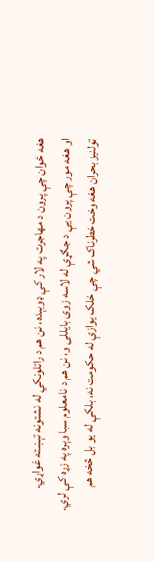هغه ځوان چې پرون د مهاجرت په لار کې ډوبېده، نن هم د راتلونکي له نشتونه تېښته غواړي.
او هغه مور چې پرون یې د جګړې له لاسه زوی بایللی و، نن هم د نامعلوم سبا وېره په زړه کې لري.
ټولنیز بحران هغه وخت خطرناک شي چې خلک یوازې له حکومت نه، بلکې له یو بل څخه هم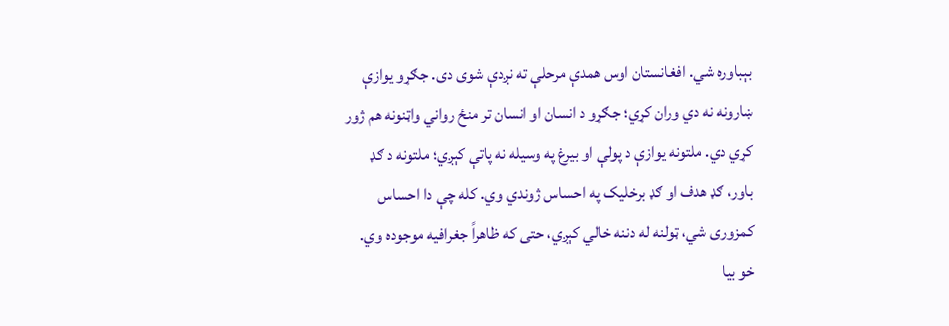بېباوره شي. افغانستان اوس همدې مرحلې ته نږدې شوی دی. جګړو یوازې ښارونه نه دي وران کړي؛ جګړو د انسان او انسان تر منځ رواني واټنونه هم ژور کړي دي. ملتونه یوازې د پولې او بیرغ په وسیله نه پاتې کېږي؛ ملتونه د ګډ باور، ګډ هدف او ګډ برخلیک په احساس ژوندي وي. کله چې دا احساس کمزوری شي، ټولنه له دننه خالي کېږي، حتی که ظاهراً جغرافیه موجوده وي.
خو بیا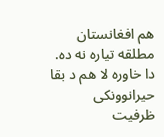هم افغانستان مطلقه تیاره نه ده.
دا خاوره لا هم د بقا حیرانوونکی ظرفیت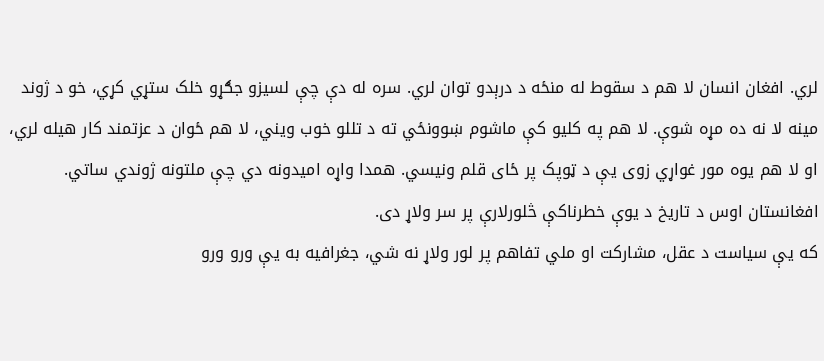لري. افغان انسان لا هم د سقوط له منځه د درېدو توان لري. سره له دې چې لسیزو جګړو خلک ستړي کړي، خو د ژوند مینه لا نه ده مړه شوې. لا هم په کلیو کې ماشوم ښوونځي ته د تللو خوب ویني، لا هم ځوان د عزتمند کار هیله لري، او لا هم یوه مور غواړي زوی یې د ټوپک پر ځای قلم ونیسي. همدا واړه امیدونه دي چې ملتونه ژوندي ساتي.
افغانستان اوس د تاریخ د یوې خطرناکې څلورلارې پر سر ولاړ دی.
که یې سیاست د عقل، مشارکت او ملي تفاهم پر لور ولاړ نه شي، جغرافیه به یې ورو ورو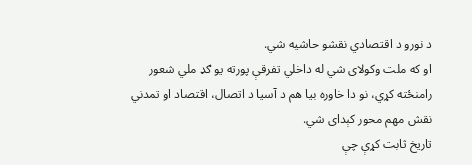د نورو د اقتصادي نقشو حاشیه شي.
او که ملت وکولای شي له داخلي تفرقې پورته یو ګډ ملي شعور رامنځته کړي، نو دا خاوره بیا هم د آسیا د اتصال، اقتصاد او تمدني نقش مهم محور کېدای شي.
تاریخ ثابت کړې چې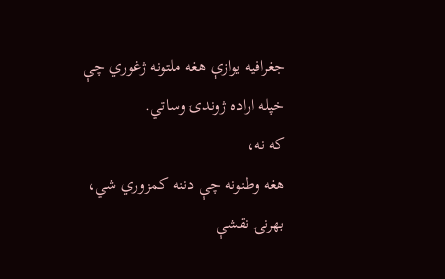جغرافیه یوازې هغه ملتونه ژغوري چې خپله اراده ژوندۍ وساتي.
که نه،
هغه وطنونه چې دننه کمزوري شي،
بهرنۍ نقشې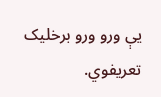یې ورو ورو برخلیک تعریفوي.